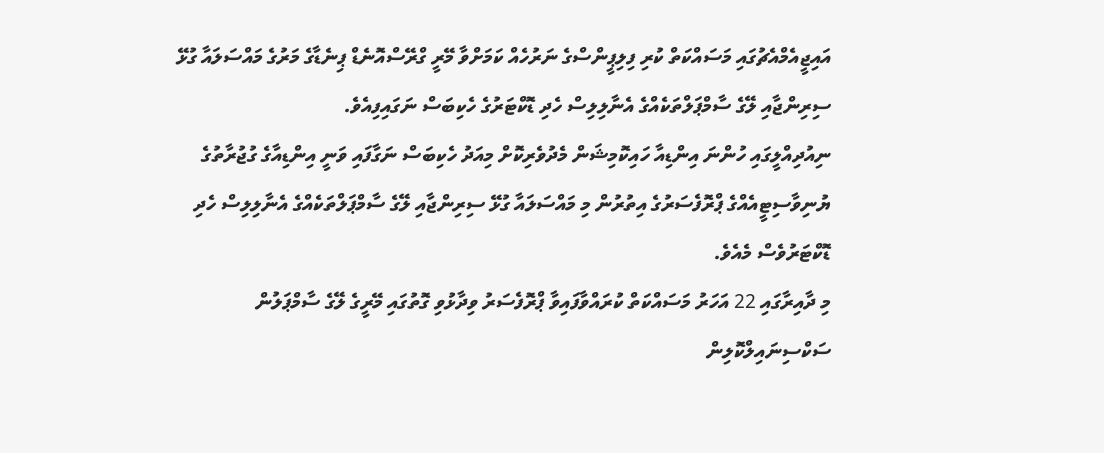އައިޖީއެމްއެޗުގައި މަސައްކަތް ކުރި ފިލިޕީންސްގެ ނަރުހެއް ކަމަށްވާ މޭރީ ގްރޭސްއޮނެޑް ޕިނެޑާގެ މަރުގެ މައްސަލައާ ގުޅޭ ސިރިންޖާއި ލޭގެ ސާމްޕަލްތަކެއްގެ އެނާލިލިސް ހެދި ޑޮކްޓަރުގެ ހެކިބަސް ނަގައިފިއެވެ.
ނިއުދިއްލީގައި ހުންނަ އިންޑިއާ ހައިކޮމިޝަން މެދުވެރިކޮށް މިއަދު ހެކިބަސް ނަގާފައި ވަނީ އިންޑިއާގެ ގުޖުރާތުގެ ޔުނިވާސިޓީއެއްގެ ޕްރޮފެސަރުގެ އިތުރުން މި މައްސަލައާ ގުޅޭ ސިރިންޖާއި ލޭގެ ސާމްޕަލްތަކެއްގެ އެނާލިލިސް ހެދި ޑޮކްޓަރުވެސް މެއެވެ.
މި ދާއިރާގައި 22 އަހަރު މަސައްކަތް ކުރައްވާފައިވާ ޕްރޮފެސަރު ވިދާޅުވި ގޮތުގައި މޭރީގެ ލޭގެ ސާމްޕަލުން ސަކްސިނައިލްކޮލިން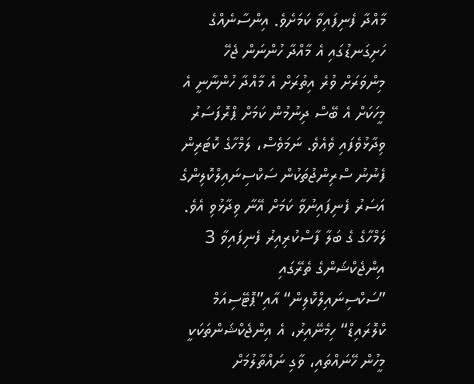މާއްދާ ފެނިފައިވާ ކަމަށެވެ. އިންސާނެއްގެ ހަށިގަނޑުގައި އެ މާއްދާ ހުންނަން ޖެހޭ މިންވަރަށް ވުރެ އިތުރަށް އެ މާއްދާ ހުންނާނީ އެ މީހަކަށް އެ ބޭސް ދިނުމުން ކަމަށް ޕްރޮފަސަރު ވިދާޅުވެފައި ވެއެވެ. ނަމަވެސް، ލަމްހާގެ ކޮޓަރިން ފެނުނު ސްރިންޖުތަކުން ސަކްސިނައިލްކޮލިންގެ އަސަރު ފެނިފައިނުވާ ކަމަށް އޭނާ ވިދާޅުވި އެވެ.
ލަމްހާގެ ގެ ބަލާ ފާސްކުރިއިރު ފެނިފައިވާ 3 އިންޖެކްޝަންގެ ތެރޭގައި ”ސަކްސިނައިލްކޮލިން“ އާއި”ޕޮޓޭސިއަމް ކްލޮރައިޑް“ ހިމެނޭއިރު، އެ އިންޖެކްޝަންތަކަކީ މީހުން ހޭނައްތައި، ވާގި ނައްތާލުމަށް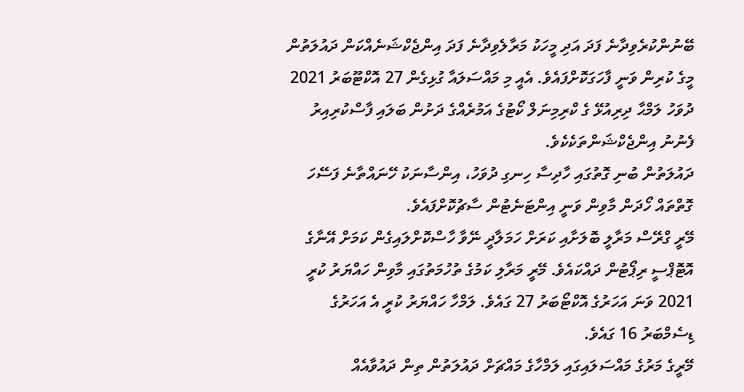ބޭނުންކުރެވިދާނެ ފަދަ އަދި މީހަކު މަރާލެވިދާނެ ފަދަ އިންޖެކްޝަނެއްކަން ދައުލަތުން މީގެ ކުރިން ވަނީ ފާހަގަކޮށްފައެވެ. އެއީ މި މައްސަލައާ ގުޅިގެން 27 އޮކްޓޫބަރު 2021 ދުވަހު ލަމްޙާ ދިރިއުޅޭ ގެ ކްރިމިނަލް ކޯޓުގެ އަމުރެއްގެ ދަށުން ބަލައި ފާސްކުރިއިރު ފެނުނު އިންޖެކްޝަންތަކެކެވެ.
ދައުލަތުން ބުނި ގޮތުގައި ހާދިސާ ހިނގި ދުވަހު، އިންސާނަކު ހޭނައްތާނެ ފަސޭހަ ގޮތްތައް ހޯދަން މާވިން ވަނީ އިންޓަނެޓުން ސާޗުކޮށްފައެވެ.
މޭރީ ގްރޭސް މަރާލީ ބޮލަށާއި ކަރަށް ހަމަލާދީ ނޭވާ ހާސްކޮށްލައިގެން ކަމަށް އޭނާގެ އޮޓޮޕްސީ ރިޕޯޓުން ދައްކައެވެ. މޭރީ މަރާލި ކަމުގެ ތުހުމަތުގައި މާވިން ހައްޔަރު ކުރީ 2021 ވަނަ އަހަރުގެ އޮކްޓޯބަރު 27 ގައެވެ. ލަމްހާ ހައްޔަރު ކުރީ އެ އަހަރުގެ ޑިސެމްބަރު 16 ގައެވެ.
މޭރީގެ މަރުގެ މައްސަލައިގައި ލަމްހާގެ މައްޗަށް ދައުލަތުން ތިން ދައުވާއެއް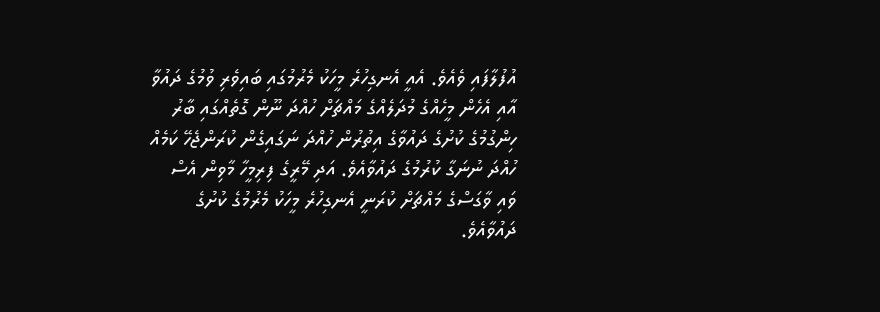އުފުލާފައި ވެއެވެ. އެއީ އެނގިހުރެ މީހަކު މެރުމުގައި ބައިވެރި ވުމުގެ ދައުވާ އާއި އެހެން މީހެއްގެ މުދަލެއްގެ މައްޗަށް ހުއްދަ ނޫން ގޮތެއްގައި ބާރު ހިންގުމުގެ ކުށުގެ ދައުވާގެ އިތުރުން ހުއްދަ ނަގައިގެން ކުރަންޖެހޭ ކަމެއް ހުއްދަ ނުނަގާ ކުރުމުގެ ދައުވާއެވެ. އަދި މޭރީގެ ފިރިމީހާ މާވިން އެސް ވައި ވާގަސްގެ މައްޗަށް ކުރަނީ އެނގިހުރެ މީހަކު މެރުމުގެ ކުށުގެ ދައުވާއެވެ.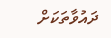ދައުވާތަކަށް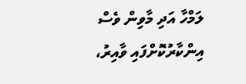ލަމްހާ އަދި މާވިން ވެސް އިންކާރުކޮށްފައި ވާއިރު،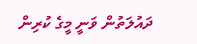ދައުލަތުން ވަނީ މީގެ ކުރިން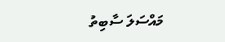މައްސަލަ ސާބިތު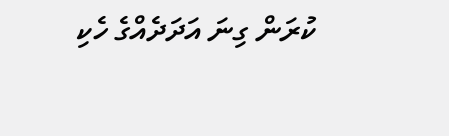ކުރަން ގިނަ އަދަދެއްގެ ހެކި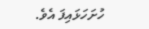ހުށަހަޅައިފަ އެވެ.